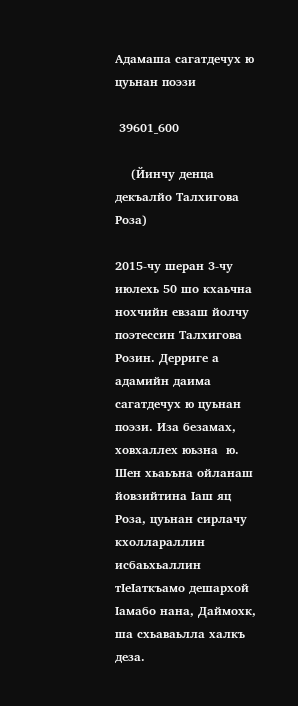Адамаша сагатдечух ю цуьнан поэзи

 39601_600

    (Йинчу денца декъалйо Талхигова Роза)

2015-чу шеран 3-чу июлехь 50 шо кхаьчна нохчийн евзаш йолчу поэтессин Талхигова Розин. Дерриге а адамийн даима сагатдечух ю цуьнан поэзи. Иза безамах, ховхаллех юьзна  ю. Шен хьаьъна ойланаш йовзийтина Iаш яц Роза, цуьнан сирлачу кхоллараллин исбаьхьаллин тIеIаткъамо дешархой Iамабо нана, Даймохк, ша схьаваьлла халкъ деза.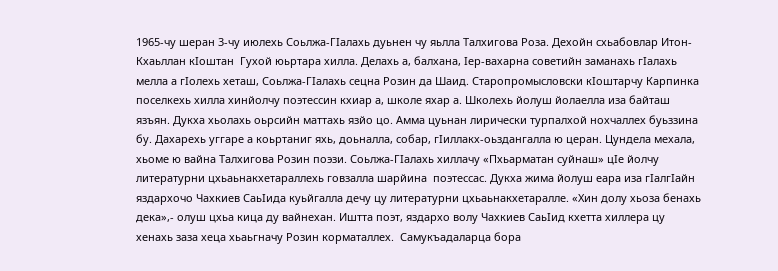1965-чу шеран 3-чу июлехь Соьлжа-ГIалахь дуьнен чу яьлла Талхигова Роза. Дехойн схьабовлар Итон-Кхаьллан кIоштан  Гухой юьртара хилла. Делахь а, балхана, Iер-вахарна советийн заманахь гIалахь мелла а гIолехь хеташ, Соьлжа-ГIалахь сецна Розин да Шаид. Старопромысловски кIоштарчу Карпинка поселкехь хилла хинйолчу поэтессин кхиар а, школе яхар а. Школехь йолуш йолаелла иза байташ язъян. Дукха хьолахь оьрсийн маттахь язйо цо. Амма цуьнан лирически турпалхой нохчаллех буьззина бу. Дахарехь уггаре а коьртаниг яхь, доьналла, собар, гIиллакх-оьздангалла ю церан. Цундела мехала, хьоме ю вайна Талхигова Розин поэзи. Соьлжа-ГIалахь хиллачу «Пхьарматан суйнаш» цIе йолчу литературни цхьаьнакхетараллехь говзалла шарйина  поэтессас. Дукха жима йолуш еара иза гIалгIайн яздархочо Чахкиев СаьIида куьйгалла дечу цу литературни цхьаьнакхетаралле. «Хин долу хьоза бенахь дека»,- олуш цхьа кица ду вайнехан. Иштта поэт, яздархо волу Чахкиев СаьIид кхетта хиллера цу хенахь заза хеца хьаьгначу Розин корматаллех.  Самукъадаларца бора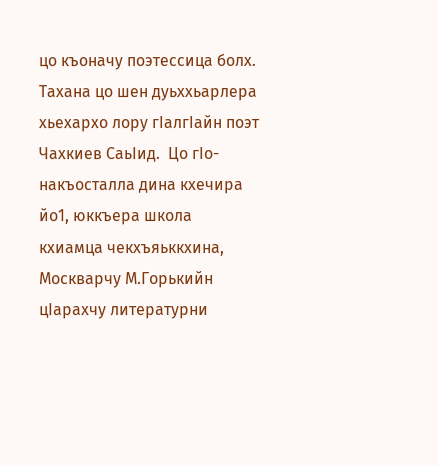цо къоначу поэтессица болх. Тахана цо шен дуьххьарлера хьехархо лору гIалгIайн поэт Чахкиев СаьIид.  Цо гIо-накъосталла дина кхечира йо1, юккъера школа кхиамца чекхъяьккхина,  Москварчу М.Горькийн цIарахчу литературни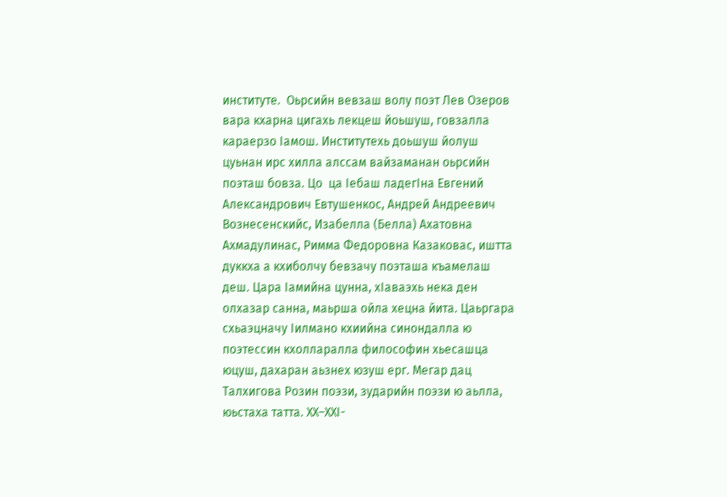институте.  Оьрсийн вевзаш волу поэт Лев Озеров вара кхарна цигахь лекцеш йоьшуш, говзалла караерзо Iамош. Институтехь доьшуш йолуш цуьнан ирс хилла алссам вайзаманан оьрсийн поэташ бовза. Цо  ца Iебаш ладегIна Евгений Александрович Евтушенкос, Андрей Андреевич Вознесенскийс, Изабелла (Белла) Ахатовна Ахмадулинас, Римма Федоровна Казаковас, иштта дуккха а кхиболчу бевзачу поэташа къамелаш деш. Цара Iамийна цунна, хIаваэхь нека ден олхазар санна, маьрша ойла хецна йита. Цаьргара схьаэцначу Iилмано кхиийна синондалла ю поэтессин кхолларалла философин хьесашца юцуш, дахаран аьзнех юзуш ерг. Мегар дац Талхигова Розин поэзи, зударийн поэзи ю аьлла, юьстаха татта. ХХ–ХХI-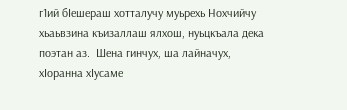г1ий бIешераш хотталучу муьрехь Нохчийчу хьаьвзина къизаллаш ялхош, нуьцкъала дека поэтан аз.  Шена гинчух, ша лайначух, хIоранна хIусаме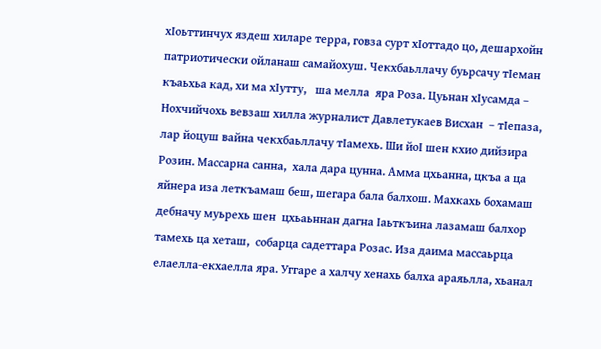хIоьттинчух яздеш хиларе терра, говза сурт хIоттадо цо, дешархойн патриотически ойланаш самайохуш. Чекхбаьллачу буьрсачу тIеман къаьхьа кад, хи ма хIутту,   ша мелла  яра Роза. Цуьнан хIусамда – Нохчийчохь вевзаш хилла журналист Давлетукаев Висхан  – тIепаза, лар йоцуш вайна чекхбаьллачу тIамехь. Ши йоI шен кхио дийзира Розин. Массарна санна,  хала дара цунна. Амма цхьанна, цкъа а ца яйнера иза леткъамаш беш, шегара бала балхош. Махкахь бохамаш дебначу муьрехь шен  цхьаьннан дагна Iаьткъина лазамаш балхор тамехь ца хеташ,  собарца садеттара Розас. Иза даима массаьрца елаелла-екхаелла яра. Уггаре а халчу хенахь балха араяьлла, хьанал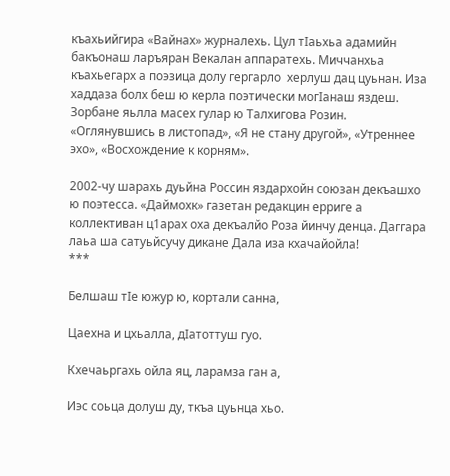къахьийгира «Вайнах» журналехь. Цул тIаьхьа адамийн бакъонаш ларъяран Векалан аппаратехь. Миччанхьа къахьегарх а поэзица долу гергарло  херлуш дац цуьнан. Иза хаддаза болх беш ю керла поэтически могIанаш яздеш. Зорбане яьлла масех гулар ю Талхигова Розин. «Оглянувшись в листопад», «Я не стану другой», «Утреннее эхо», «Восхождение к корням».

2002-чу шарахь дуьйна Россин яздархойн союзан декъашхо ю поэтесса. «Даймохк» газетан редакцин ерриге а коллективан ц1арах оха декъалйо Роза йинчу денца. Даггара лаьа ша сатуьйсучу дикане Дала иза кхачайойла!                        ***

Белшаш тIе южур ю, кортали санна,

Цаехна и цхьалла, дIатоттуш гуо.

Кхечаьргахь ойла яц, ларамза ган а,

Иэс соьца долуш ду, ткъа цуьнца хьо.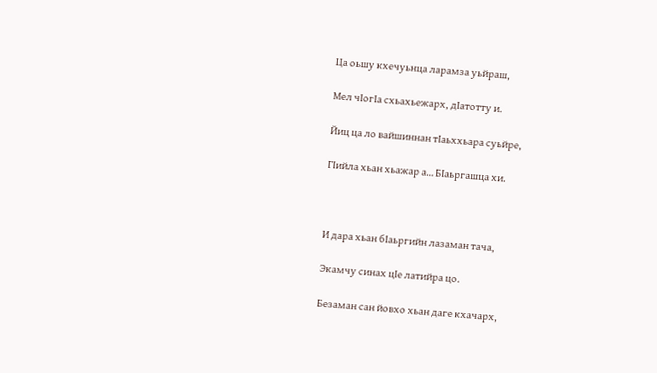Ца оьшу кхечуьнца ларамза уьйраш,

Мел чIогIа схьахьежарх, дIатотту и.

Йиц ца ло вайшиннан тIаьххьара суьйре,

ГIийла хьан хьажар а… БIаьргашца хи.



И дара хьан бIаьргийн лазаман тача,

Экамчу синах цIе латийра цо.

Безаман сан йовхо хьан даге кхачарх,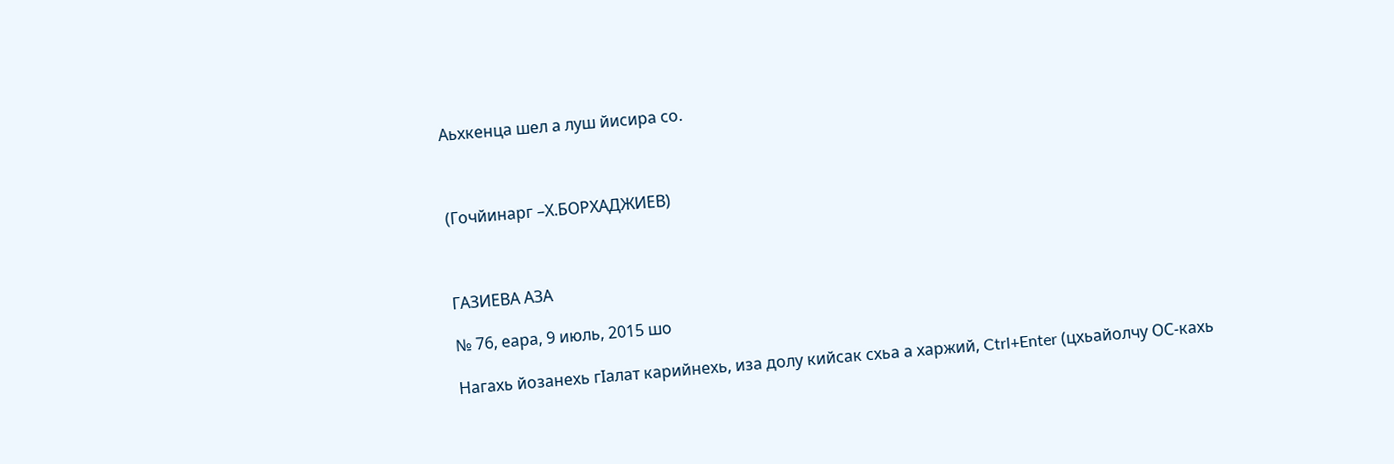Аьхкенца шел а луш йисира со.



(Гочйинарг –Х.БОРХАДЖИЕВ)



ГАЗИЕВА АЗА

№ 76, еара, 9 июль, 2015 шо

Нагахь йозанехь гIалат карийнехь, иза долу кийсак схьа а харжий, Ctrl+Enter (цхьайолчу ОС-кахь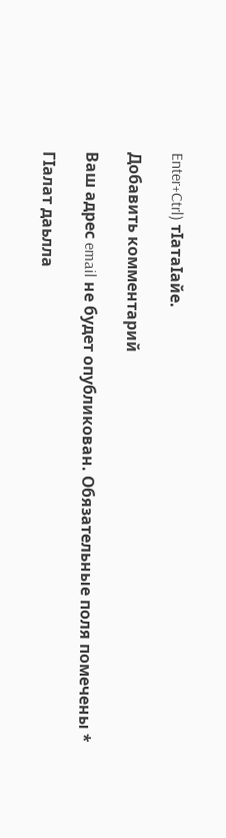Enter+Ctrl) тIатаIайе.

Добавить комментарий

Ваш адрес email не будет опубликован. Обязательные поля помечены *

ГIалат даьлла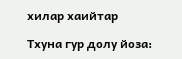хилар хаийтар

Тхуна гур долу йоза: